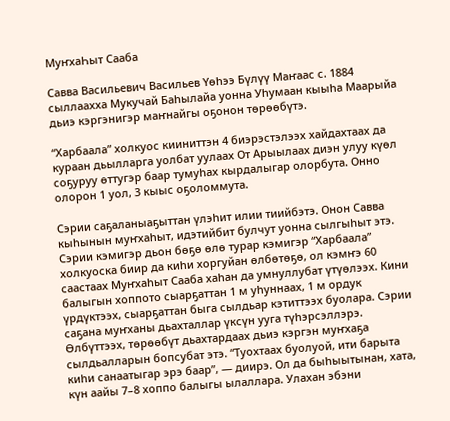МуҥхаҺыт Сааба

Савва Васильевич Васильев Үөһээ Бүлүү Маҥаас с. 1884 сыллаахха Мукучай Баһылайа уонна Уһумаан кыыһа Маарыйа дьиэ кэргэнигэр маҥнайгы оҕонон төрөөбүтэ.

“Харбаала” холкуос кииниттэн 4 биэрэстэлээх хайдахтаах да кураан дьылларга уолбат уулаах От Арыылаах диэн улуу күөл соҕуруу өттугэр баар тумуһах кырдалыгар олорбута. Онно олорон 1 уол, 3 кыыс оҕоломмута.

Сэрии саҕаланыаҕыттан үлэһит илии тиийбэтэ. Онон Савва кыһынын муҥхаһыт, идэтийбит булчут уонна сылгыһыт этэ. Сэрии кэмигэр дьон бөҕө өлө турар кэмигэр “Харбаала” холкуоска биир да киһи хоргуйан өлбөтөҕө, ол кэмҥэ 60 саастаах Муҥхаһыт Сааба хаһан да умнуллубат үтүөлээх. Кини балыгын хоппото сыарҕаттан 1 м уһуннаах, 1 м ордук үрдүктээх, сыарҕаттан быга сылдьар кэтиттээх буолара. Сэрии саҕана муҥханы дьахталлар үксүн ууга түһэрсэллэрэ. Өлбүттээх, төрөөбүт дьахтардаах дьиэ кэргэн муҥхаҕа сылдьалларын бопсубат этэ. “Туохтаах буолуой, ити барыта киһи санаатыгар эрэ баар”, — диирэ. Ол да быһыытынан, хата, күн аайы 7–8 хоппо балыгы ылаллара. Улахан эбэни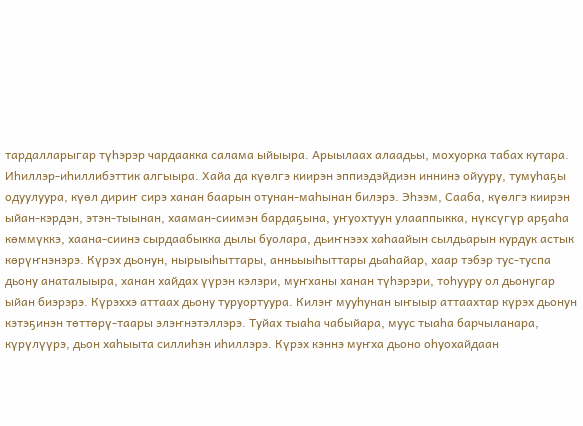тардалларыгар түһэрэр чардаакка салама ыйыыра. Арыылаах алаадьы, мохуорка табах кутара. Иһиллэр-иһиллибэттик алгыыра. Хайа да күөлгэ киирэн эппиэдэйдиэн иннинэ ойууру, тумуһаҕы одуулуура, күөл дириҥ сирэ ханан баарын отунан-маһынан билэрэ. Эһээм, Сааба, күөлгэ киирэн ыйан-кэрдэн, этэн-тыынан, хааман-сиимэн бардаҕына, уҥуохтуун улааппыкка, нүксүгүр арҕаһа көммүккэ, хаана-сиинэ сырдаабыкка дылы буолара, дьиҥнээх хаһаайын сылдьарын курдук астык көрүҥнэнэрэ. Күрэх дьонун, нырыыһыттары, анньыыһыттары дьаһайар, хаар тэбэр тус-туспа дьону анаталыыра, ханан хайдах үүрэн кэлэри, муҥханы ханан түһэрэри, тоһууру ол дьонугар ыйан биэрэрэ. Күрэххэ аттаах дьону туруортуура. Килэҥ мууһунан ыҥыыр аттаахтар күрэх дьонун кэтэҕинэн төттөрү-таары элэҥнэтэллэрэ. Туйах тыаһа чабыйара, муус тыаһа барчыланара, күрүлүүрэ, дьон хаһыыта силлиһэн иһиллэрэ. Күрэх кэннэ муҥха дьоно оһуохайдаан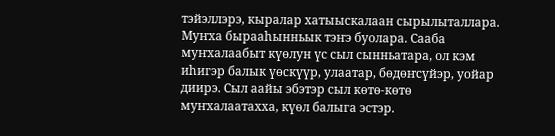тэйэллэрэ, кыралар хатыыскалаан сырылыталлара. Муҥха бырааһынньык тэҥэ буолара. Сааба муҥхалаабыт күөлун үс сыл сынньатара, ол кэм иһигэр балык үөскүүр, улаатар, бөдөҥсүйэр, уойар диирэ. Сыл аайы эбэтэр сыл көтө-көтө муҥхалаатахха, күөл балыга эстэр.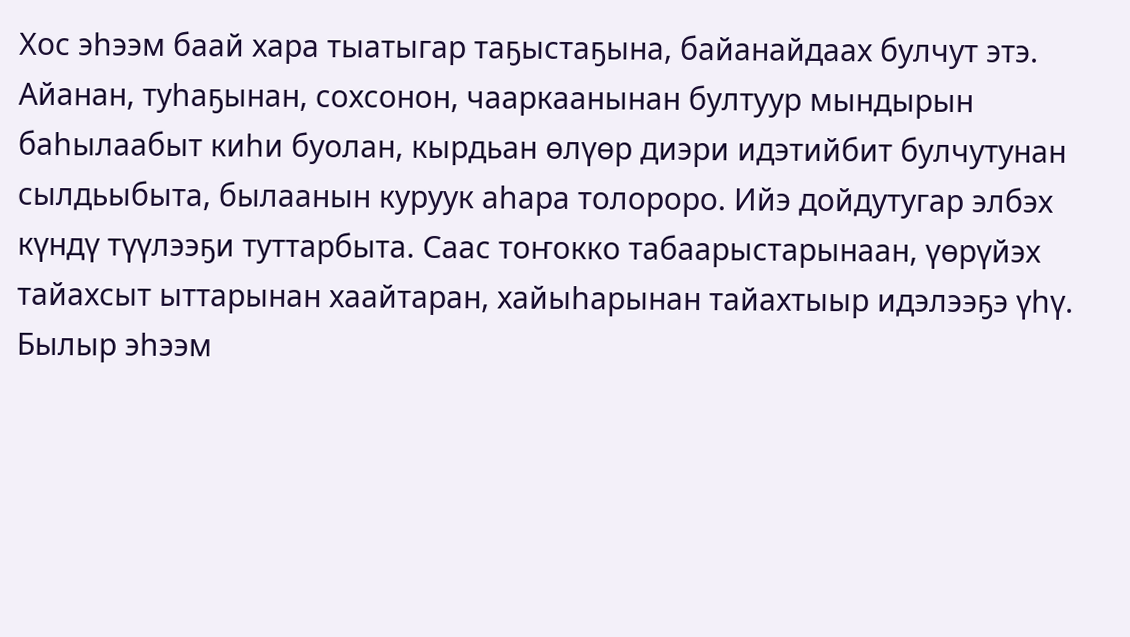Хос эһээм баай хара тыатыгар таҕыстаҕына, байанайдаах булчут этэ. Айанан, туһаҕынан, сохсонон, чааркаанынан бултуур мындырын баһылаабыт киһи буолан, кырдьан өлүөр диэри идэтийбит булчутунан сылдьыбыта, былаанын куруук аһара толороро. Ийэ дойдутугар элбэх күндү түүлээҕи туттарбыта. Саас тоҥокко табаарыстарынаан, үөрүйэх тайахсыт ыттарынан хаайтаран, хайыһарынан тайахтыыр идэлээҕэ үһү. Былыр эһээм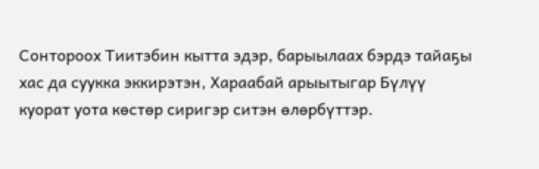Сонтороох Тиитэбин кытта эдэр, барыылаах бэрдэ тайаҕы хас да суукка эккирэтэн, Хараабай арыытыгар Бүлүү куорат уота көстөр сиригэр ситэн өлөрбүттэр.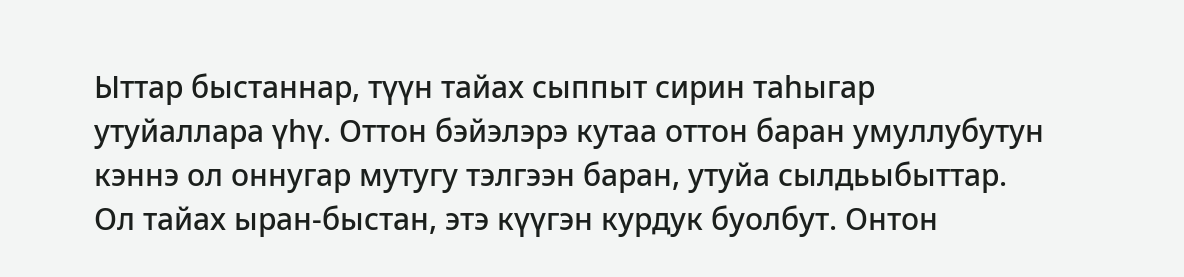Ыттар быстаннар, түүн тайах сыппыт сирин таһыгар утуйаллара үһү. Оттон бэйэлэрэ кутаа оттон баран умуллубутун кэннэ ол оннугар мутугу тэлгээн баран, утуйа сылдьыбыттар. Ол тайах ыран-быстан, этэ күүгэн курдук буолбут. Онтон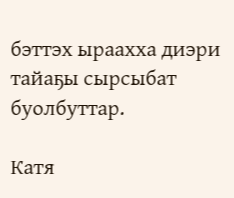бэттэх ыраахха диэри тайаҕы сырсыбат буолбуттар.

Катя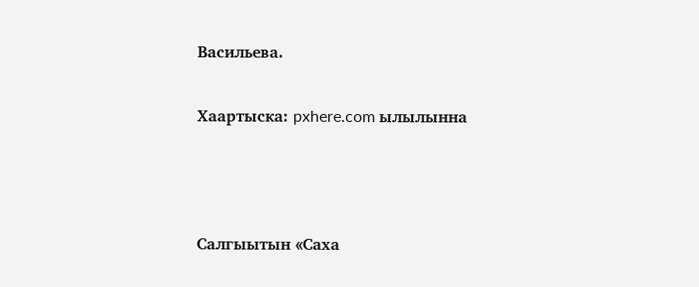Васильева.

Хаартыска: pxhere.com ылылынна



Салгыытын «Саха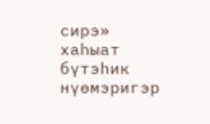сирэ» хаһыат бүтэһик нүөмэригэр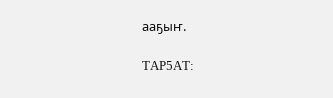ааҕыҥ.

ТАР5АТ: